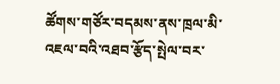ཚོགས་གཙོར་བདམས་ནས་ཁྲལ་མི་འཇལ་བའི་འཐབ་རྩོད་སྤེལ་བར་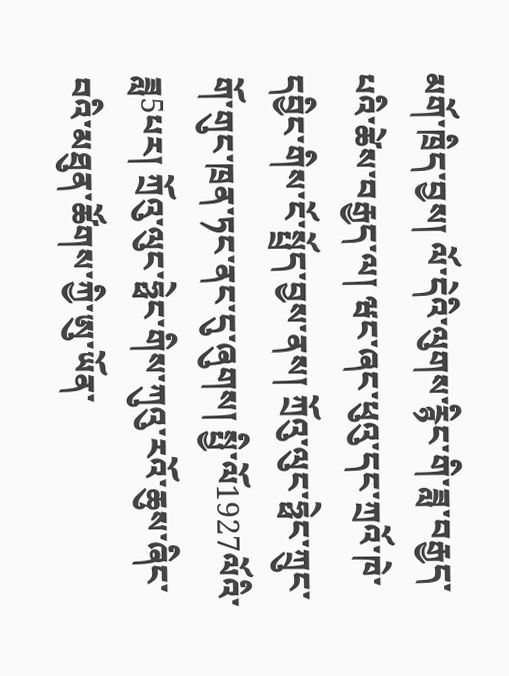མགོ་ཁྲིད་བྱས། ལོ་དེའི་ལུགས་རྙིང་གི་ཟླ་བརྒྱད་པའི་ཚེས་བརྒྱད་ལ། ཝང་ཞང་ཕུའུ་དང་ཀྲའོ་ཁེ་དབྱིང་གིས་ངོ་སྤྲོད་བྱས་ནས། ཀྲོའུ་ལུང་ཧྥེང་ཀྲུང་གོ་གུང་ཁྲན་ཏང་ནང་དུ་ཞུགས། སྤྱི་ལོ1927ལོའི་ཟླ5པར། ཀྲོའུ་ལུང་ཧྥེང་གིས་ཀུའུ་རའོ་ཆུས་ཞིང་བའི་མཐུན་ཚོགས་ཀྱི་ཨུ་ཡོན་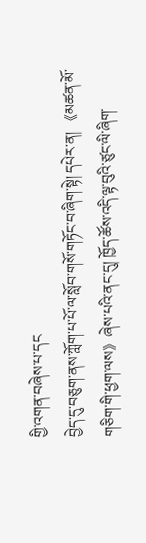གྱི་འགན་བཞེས་པ་དང
བྱེད་དུ་བཅུག་ནས་ཀློག་པ་པོ་ལ་སློབ་གསོ་གཏོང་བ་ཞིག་སྟེ། དཔེར་ན། 《མཚན་མོ་གཅིག་གི་ཕྱག་ལས》ཞེས་པའི་ནང་དུ། ཁྱོད་ཚོས་འདི་ལྟ་བུའི་ཙུང་ལི་ཞིག་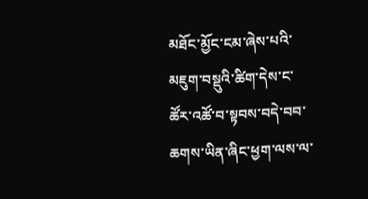མཐོང་མྱོང་ངམ་ཞེས་པའི་མཇུག་བསྡུའི་ཚིག་དེས་ང་ཚོར་འཚོ་བ་སྟབས་བདེ་བབ་ཆགས་ཡིན་ཞིང་ཕྱག་ལས་ལ་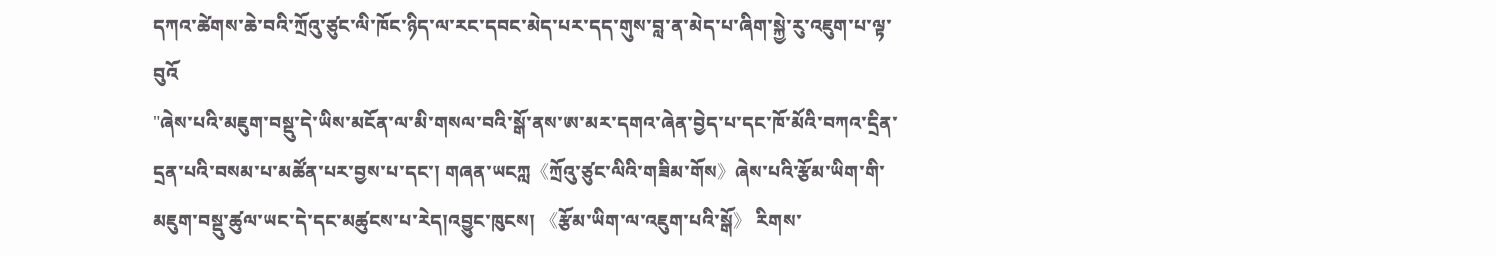དཀའ་ཚེགས་ཆེ་བའི་ཀྲོའུ་ཙུང་ལི་ཁོང་ཉིད་ལ་རང་དབང་མེད་པར་དད་གུས་བླ་ན་མེད་པ་ཞིག་སྐྱེ་རུ་འཇུག་པ་ལྟ་བུའོ
"ཞེས་པའི་མཇུག་བསྡུ་དེ་ཡིས་མངོན་ལ་མི་གསལ་བའི་སྒོ་ནས་ཨ་མར་དགའ་ཞེན་བྱེད་པ་དང་ཁོ་མོའི་བཀའ་དྲིན་དྲན་པའི་བསམ་པ་མཚོན་པར་བྱས་པ་དང་། གཞན་ཡངཀླ《ཀྲོའུ་ཙུང་ལིའི་གཟིམ་གོས》ཞེས་པའི་རྩོམ་ཡིག་གི་མཇུག་བསྡུ་ཚུལ་ཡང་དེ་དང་མཚུངས་པ་རེད།འབྱུང་ཁུངས། 《རྩོམ་ཡིག་ལ་འཇུག་པའི་སྒོ》 རིགས་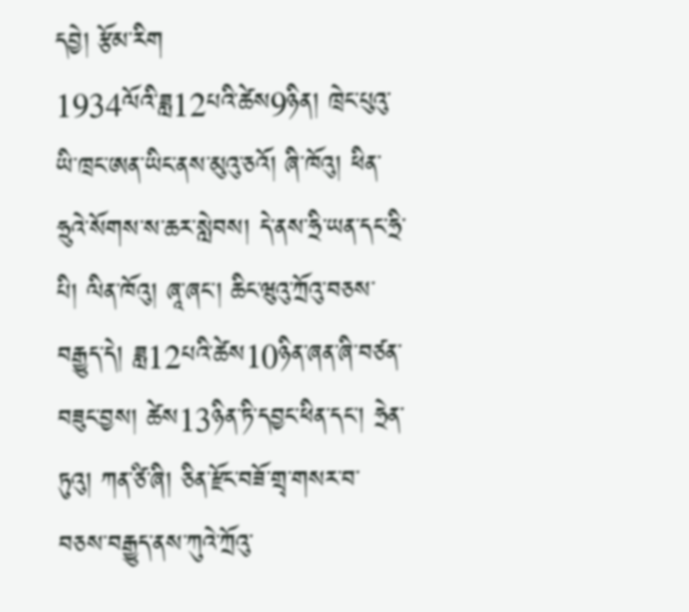དབྱེ། རྩོམ་རིག
1934ལོའི་ཟླ12པའི་ཚེས9ཉིན། ཁྲེང་པུའུ་ཡི་ཁྲང་ཨན་ཡིང་ནས་མུའུ་ཅའོ། ཞི་ཁོའུ། ཕིན་ཧྲུའེ་སོགས་ས་ཆར་སླེབས། དེ་ནས་ཧྲི་ཡན་དང་ཧྲི་པི། ལིན་ཁོའུ། ཞཱ་ཞང་། ཆིང་ཝུའུ་ཀྲོའུ་བཅས་བརྒྱུད་དེ། ཟླ12པའི་ཚེས10ཉིན་ཞན་ཞི་བཙན་བཟུང་བྱས། ཚེས13ཉིན་ཏི་དབྱང་ཕིན་དང་། ཧྲེན་ཏུའུ། ཀན་ཙི་ཞི། ཅིན་རྫོང་བཟོ་གྲྭ་གསར་བ་བཅས་བརྒྱུད་ནས་ཀུའེ་ཀྲོའུ་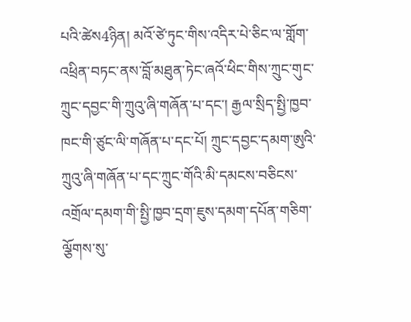པའི་ཚེས4ཉིན། མའོ་ཙེ་ཏུང་གིས་འདིར་པེ་ཅིང་ལ་གློག་འཕྲིན་བཏང་ནས་བློ་མཐུན་ཏེང་ཞའོ་ཕིང་གིས་ཀྲུང་གུང་ཀྲུང་དབྱང་གི་ཀྲུའུ་ཞི་གཞོན་པ་དང་། རྒྱལ་སྲིད་སྤྱི་ཁྱབ་ཁང་གི་ཙུང་ལི་གཞོན་པ་དང་པོ། ཀྲུང་དབྱང་དམག་ཨུའི་ཀྲུའུ་ཞི་གཞོན་པ་དང་ཀྲུང་གོའི་མི་དམངས་བཅིངས་འགྲོལ་དམག་གི་སྤྱི་ཁྱབ་དྲག་ཇུས་དམག་དཔོན་གཅིག་ལྕོགས་སུ་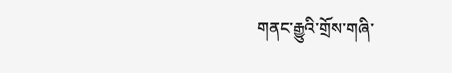གནང་རྒྱུའི་གྲོས་གཞི་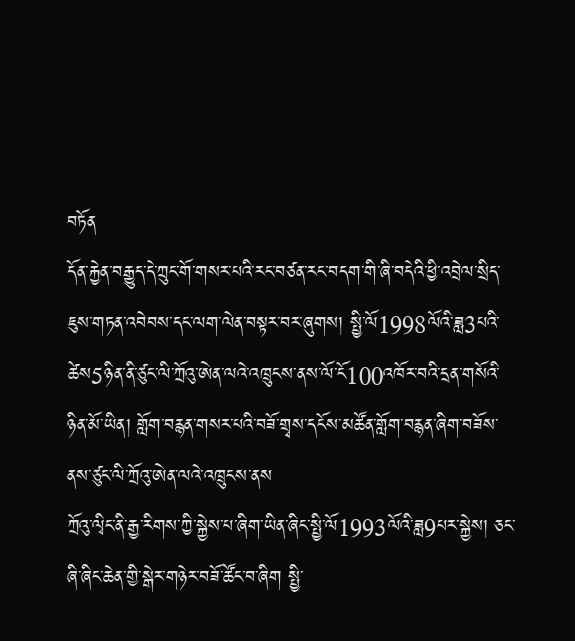བཏོན
དོན་རྐྱེན་བརྒྱུད་དེ་ཀྲུང་གོ་གསར་པའི་རང་བཙན་རང་བདག་གི་ཞི་བདེའི་ཕྱི་འབྲེལ་སྲིད་ཇུས་གཏན་འབེབས་དང་ལག་ལེན་བསྟར་བར་ཞུགས། སྤྱི་ལོ1998ལོའི་ཟླ3པའི་ཚེས5ཉིན་ནི་ཙུང་ལི་ཀྲོའུ་ཨེན་ལའེ་འཁྲུངས་ནས་ལོ་ངོ100འཁོར་བའི་དྲན་གསོའི་ཉིན་མོ་ཡིན། གློག་བརྙན་གསར་པའི་བཟོ་གྲྭས་དངོས་མཚོན་གློག་བརྙན་ཞིག་བཟོས་ནས་ཙུང་ལི་ཀྲོའུ་ཨེན་ལའེ་འཁྲུངས་ནས
ཀྲོའུ་ལྭིང་ནི་རྒྱ་རིགས་ཀྱི་སྐྱེས་པ་ཞིག་ཡིན་ཞིང་སྤྱི་ལོ1993ལོའི་ཟླ9པར་སྐྱེས། ཅང་ཞི་ཞིང་ཆེན་གྱི་སྒེར་གཉེར་བཟོ་ཚོང་བ་ཞིག སྤྱི་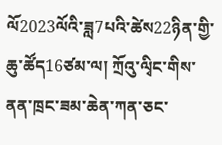ལོ2023ལོའི་ཟླ7པའི་ཚེས22ཉིན་གྱི་ཆུ་ཚོད16ཙམ་ལ། ཀྲོའུ་ལྭིང་གིས་ནན་ཁྲང་ཟམ་ཆེན་ཀན་ཅང་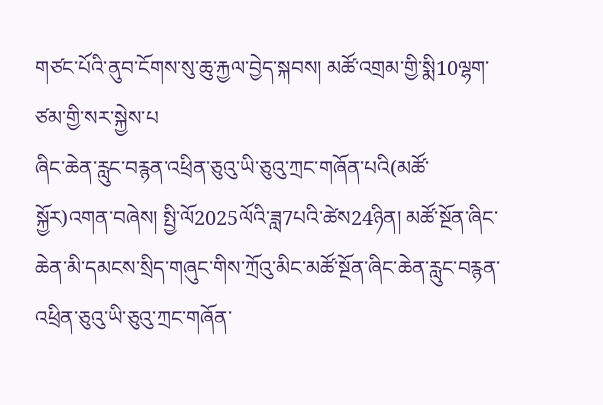གཙང་པོའི་ནུབ་ངོགས་སུ་ཆུ་རྐྱལ་བྱེད་སྐབས། མཚོ་འགྲམ་གྱི་སྨི10ལྷག་ཙམ་གྱི་སར་སྐྱེས་པ
ཞིང་ཆེན་རླུང་བརྙན་འཕྲིན་ཅུའུ་ཡི་ཅུའུ་ཀྲང་གཞོན་པའི(མཚོ་སྐྱོར)འགན་བཞེས། སྤྱི་ལོ2025ལོའི་ཟླ7པའི་ཚེས24ཉིན། མཚོ་སྔོན་ཞིང་ཆེན་མི་དམངས་སྲིད་གཞུང་གིས་ཀྲོའུ་མིང་མཚོ་སྔོན་ཞིང་ཆེན་རླུང་བརྙན་འཕྲིན་ཅུའུ་ཡི་ཅུའུ་ཀྲང་གཞོན་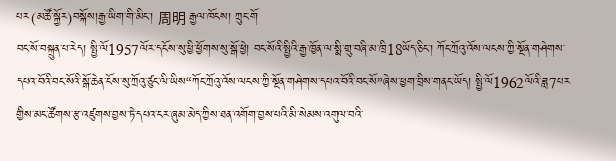པར(མཚོ་སྐྱོར)བསྐོས།རྒྱ་ཡིག་གི་མིང་། 周明 རྒྱལ་ཁོངས། ཀྲུང་གོ
བང་སོ་བསྐྲུན་པ་རེད། སྤྱི་ལོ1957ལོར་དངོས་སུ་ཕྱི་ཕྱོགས་སུ་སྒོ་ཕྱེ། བང་སོའི་སྤྱིའི་རྒྱ་ཁྱོན་ལ་སྨི་གྲུ་བཞི་མ་ཁྲི18ཡོད་ཅིང་། ཀོང་ཀྲོའུ་འོས་ལངས་ཀྱི་སྔོན་གཤེགས་དཔའ་བོའི་བང་སོའི་སྒོ་ཆེན་ངོས་སུ་ཀྲོའུ་ཙུང་ལི་ཡིས“ཀོང་ཀྲོའུ་འོས་ལངས་ཀྱི་སྔོན་གཤེགས་དཔའ་བོའི་བང་སོ”ཞེས་ཕྱག་བྲིས་གནང་ཡོད། སྤྱི་ལོ1962ལོའི་ཟླ7པར
གྱིས་མང་ཚོགས་རྩ་འཛུགས་བྱས་ཏེ་དཔའ་ངར་ཞུམ་མེད་ཀྱིས་ཐན་འགོག་བྱས་པའི་མི་སེམས་འགུལ་བའི་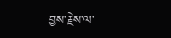བྱས་རྗེས་ལ་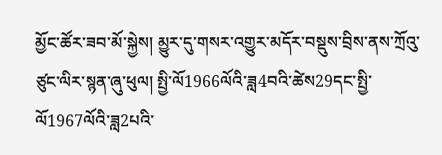མྱོང་ཚོར་ཟབ་མོ་སྐྱེས། མྱུར་དུ་གསར་འགྱུར་མདོར་བསྡུས་བྲིས་ནས་ཀྲོའུ་ཙུང་ལིར་སྙན་ཞུ་ཕུལ། སྤྱི་ལོ1966ལོའི་ཟླ4བའི་ཚེས29དང་སྤྱི་ལོ1967ལོའི་ཟླ2པའི་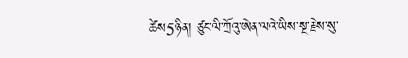ཚེས5ཉིན། ཙུང་ལི་ཀྲོའུ་ཨེན་ལའེ་ཡིས་སྔ་རྗེས་སུ་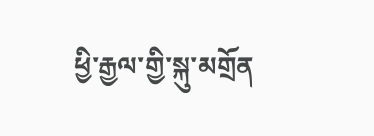ཕྱི་རྒྱལ་གྱི་སྐུ་མགྲོན